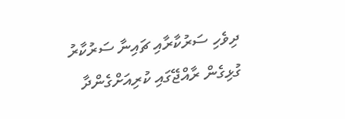ދިވެހި ސަރުކާރާއި ޗައިނާ ސަރުކާރު ގުޅިގެން ރާއްޖޭގައި ކުރިއަށްގެންދާ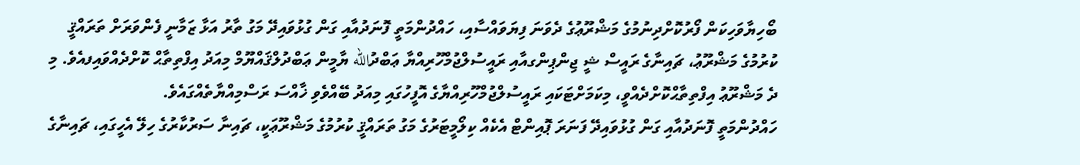ބޯހިޔާވަހިކަން ފޯރުކޮށްދިނުމުގެ މަޝްރޫޢުގެ ދެވަނަ ފިޔަވައްސާއި، ހައްދުންމަތީ ފޮނަދުއާއި ގަން ގުޅުވައިދޭ މަގު ތާރު އަޅާ ޒަމާނީ ފެންވަރަށް ތަރައްޤީ ކުރުމުގެ މަޝްރޫޢު، ޗައިނާގެ ރައީސް ޝީ ޖިންޕިންގއާއި ރައީސުލްޖުމްހޫރިއްޔާ ޢަބްދުالله ޔާމީން ޢަބްދުލްޤައްޔޫމް މިއަދު އިފްތިތާޙް ކޮށްދެއްވައިފއެވެ. މި ދެ މަޝްރޫޢު އިފްތިތާޙްކޮށްދެއްވީ، މިކަމަށްޓަކައި ރައީސުލްޖުމްހޫރިއްޔާގެ އޮފީހުގައި މިއަދު ބޭއްވެވި ޚާއްސަ ރަސްމިއްޔާތެއްގައެވެ.
ހައްދުންމަތީ ފޮނަދުއާއި ގަން ގުޅުވައިދޭ ފަނަރަ ޕޮއިންޓް އެކެއް ކިލޯމީޓަރުގެ މަގު ތަރައްޤީ ކުރުމުގެ މަޝްރޫޢަކީ، ޗައިނާ ސަރުކާރުގެ ހިލޭ އެހީގައި، ޗައިނާގެ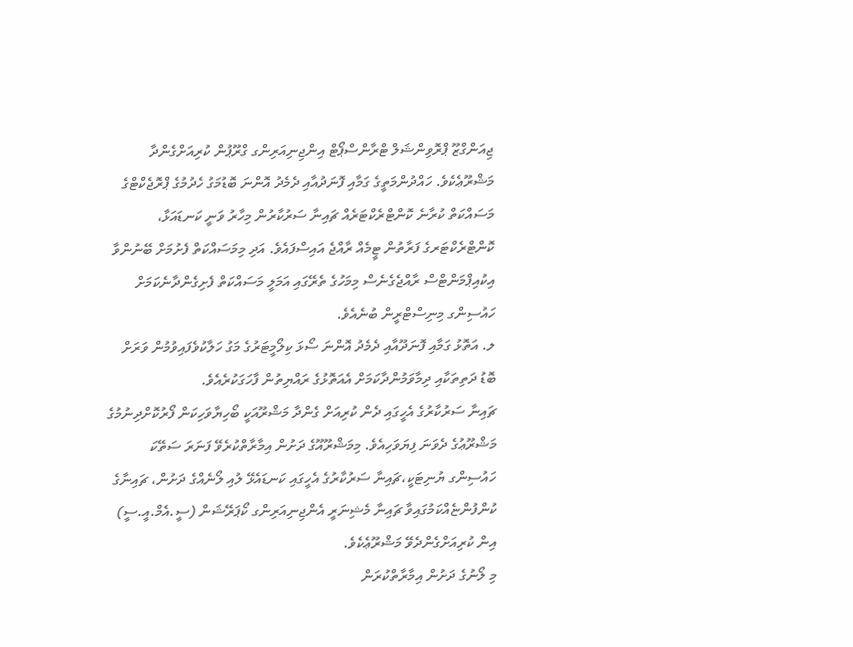ޖިއަންގްޒޫ ޕްރޮވިންޝަލް ޓްރާންސްޕޯޓް އިންޖިނިއަރިންގ ގްރޫޕުން ކުރިއަށްގެންދާ މަޝްރޫޢެކެވެ. ހައްދުންމަތީގެ ގަމާއި ފޮނަދުއާއި ދެމެދު އޮންނަ ބޮޑުމަގު ހެދުމުގެ ޕްރޮޖެކްޓްގެ މަސައްކަތް ކުރާނެ ކޮންޓްރެކްޓަރެއް ޗައިނާ ސަރުކާރުން މިހާރު ވަނީ ކަނޑައަޅާ، ކޮންޓްރެކްޓަރގެ ފަރާތުން ޓީމެއް ރާއްޖެ އައިސްފައެވެ. އަދި މިމަސައްކަތް ފެށުމަށް ބޭނުންވާ އިކުއިޕްމަންޓްސް ރާއްޖެގެނެސް މިމަހުގެ ތެރޭގައި އަމަލީ މަސައްކަތް ފެށިގެންދާނެކަމަށް ހައުސިންގ މިނިސްޓްރީން ބުނެއެވެ.
ލ. އަތޮޅު ގަމާއި ފޮނަދޫއާއި ދެމެދު އޮންނަ ސޯޅަ ކިލޯމީޓަރުގެ މަގު ހަލާކުވެފައިވުމުން ވަރަށް ބޮޑު ދަތިތަކާއި ދިމާވަމުންދާކަމަށް އެއަތޮޅުގެ ރައްޔިތުން ފާހަގަކުރެއެވެ.
ޗައިނާ ސަރުކާރުގެ އެހީގައި ދެން ކުރިއަށް ގެންދާ މަޝްރޫއަކީ ބޯހިޔާވަހިކަން ފޯރުކޮށްދިނުމުގެ މަޝްރޫޢުގެ ދެވަނަ ފިޔަވަހިއެވެ. މިމަޝްރޫއޫގެ ދަށުން އިމާރާތްކުރެވޭ ފަނަރަ ސަތޭކަ ހައުސިންގ ޔުނިޓަކީ،ޗައިނާ ސަރުކާރުގެ އެހީގައި ކަނޑައެޅޭ ލުއި ލޯނެއްގެ ދަށުން، ޗައިނާގެ ކުންފުންޏެއްކަމުގައިވާ ޗައިނާ މެޝިނަރީ އެންޖިނިއަރިންގ ކޯޕަރޭޝަން (ސީ.އެމް.އީ.ސީ) އިން ކުރިއަށްގެންދެވޭ މަޝްރޫޢެކެވެ.
މި ލޯނުގެ ދަށުން އިމާރާތްކުރަން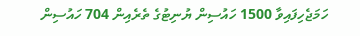ހަމަޖެހިފައިވާ 1500 ހައުސިން ޔުނިޓުގެ ތެރެއިން 704 ހައުސިން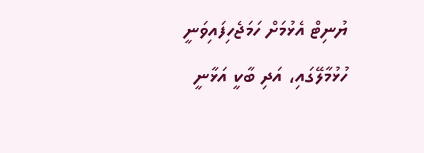ޔުނިޓް އެޅުމަށް ހަމަޖެހިފައިވަނީ ހުޅުމާލޭގައި، އަދި ބާކީ އަޅާނީ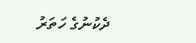ދެކުނުގެ ހަތަރު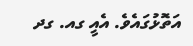އަތޮޅުގައެވެ. އެއީ ގއ. ގދ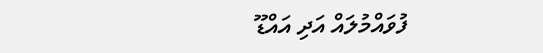ފުވައްމުލައް އަދި އައްޑޫ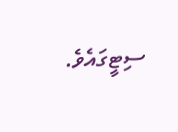ސިޓީގައެވެ.